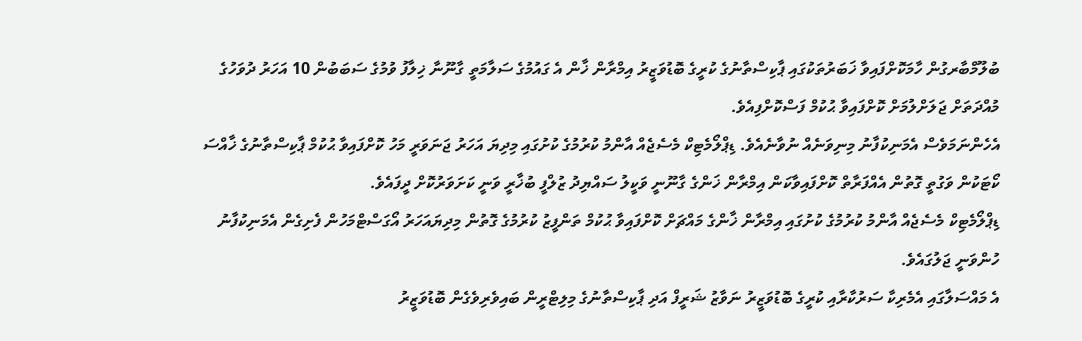ބުލޫމްބާރގުން ހާމަކޮށްފައިވާ ޚަބަރުތަކުގައި ޕާކިސްތާނުގެ ކުރީގެ ބޮޑުވަޒީރު އިމްރާން ޚާން އެ ގައުމުގެ ސަލާމަތީ ގާނޫނާ ޚިލާފު ވުމުގެ ސަބަބުން 10 އަހަރު ދުވަހުގެ މުއްދަތަށް ޖަލަށްލުމަށް ކޮށްފައިވާ ޙުކުމް ފަސްކޮށްފިއެވެ.
އެހެންނަމަވެސް އެމަނިކުފާނު މިނިވަނެއް ނުވާނެއެވެ. ޑިޕްލޯމެޓިކް މެސެޖެއް އާންމު ކުރުމުގެ ކުށުގައި މިދިޔަ އަހަރު ޖަނަވަރީ މަހު ކޮށްފައިވާ ޙުކުމް ޕާކިސްތާނުގެ ޚާއްސަ ކޯޓަކުން ވަގުތީ ގޮތުން އެއްފަރާތް ކޮށްފައިވާކަން އިމްރާން ޚަންގެ ގާނޫނީ ވަކީލު ސައްޔިދު ޒުލްފީ ބުޚާރީ ވަނީ ކަށަވަރުކޮށް ދީފައެވެ.
ޑިޕްލޯމެޓިކް މެސެޖެއް އާންމު ކުރުމުގެ ކުށުގައި އިމްރާން ޚާންގެ މައްޗަށް ކޮށްފައިވާ ޙުކުމް ތަންފީޒު ކުރުމުގެ ގޮތުން މިދިޔައަހަރު އޯގަސްޓްމަހުން ފެށިގެން އެމަނިކުފާނު ހުންވަނީ ޖަލުގައެވެ.
އެ މައްސަލާގައި އެމެރިކާ ސަރުކާރާއި ކުރީގެ ބޮޑުވަޒީރު ނަވާޒު ޝަރީފް އަދި ޕާކިސްތާނުގެ މިލިޓްރީން ބައިވެރިވެގެން ބޮޑުވަޒީރު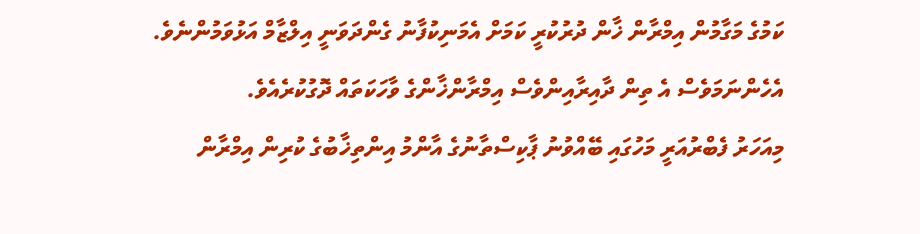ކަމުގެ މަގާމުން އިމްރާން ޚާން ދުރުކުރީ ކަމަށް އެމަނިކުފާނު ގެންދަވަނީ އިލްޒާމް އަޅުވަމުންނެވެ. އެހެންނަމަވެސް އެ ތިން ދާއިރާއިންވެސް އިމްރާންޚާންގެ ވާހަކަތައް ދޮގުކުރެއެވެ.
މިއަހަރު ފެބްރުއަރީ މަހުގައި ބޭއްވުނު ޕާކިސްތާނުގެ އާންމު އިންތިޚާބުގެ ކުރިން އިމްރާން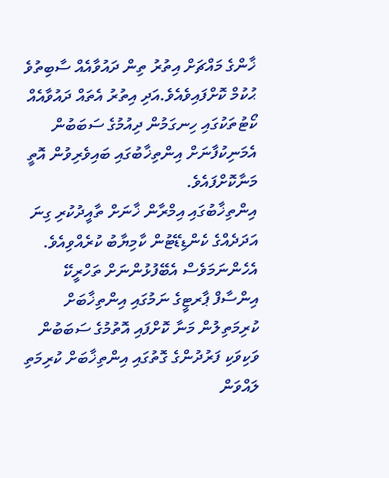ޚާންގެ މައްޗަށް އިތުރު ތިން ދައުވާއެއް ސާބިތުވެ ޙުކުމް ކޮށްފައިވެއެވެ.އަދި އިތުރު އެތައް ދައުވާއެއް ކޯޓުތަކުގައި ހިނގަމުން ދިއުމުގެ ސަބަބުން އެމަނިކުފާނަށް އިންތިޚާބުގައި ބައިވެރިވުން އޮތީ މަނާކޮށްފައެވެ.
އިންތިޚާބުގައި އިމްރާން ޚާނަށް ތާއީދުކުރި ގިނަ އަދަދެއްގެ ކެންޑިޑޭޓުން ކާމިޔާބު ކުރެއްވިއެވެ. އެހެންނަމަވެސް އެބޭފުޅުންނަށް ތަހްރީކޭ އިންސާފް ޕާރޓީގެ ނަމުގައި އިންތިޚާބަށް ކުރިމަތިލުން މަނާ ކޮށްފައި އޮތުމުގެ ސަބަބުން ވަކިވަކި ފަރުދުންގެ ގޮތުގައި އިންތިޚާބަށް ކުރިމަތި ލައްވަން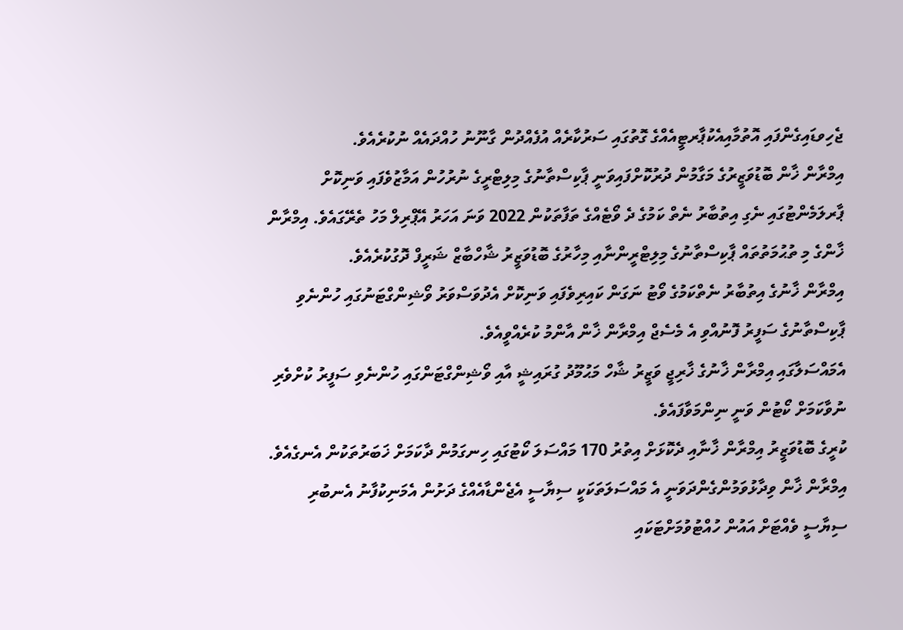ޖެހިވޑައިގެންފައި އޮތުމާއިއެކުޕާރޓީއެއްގެ ގޮތުގައި ސަރުކާރެއް އުފެއްދުން ގާނޫނު ހުއްދައެއް ނުކުރެއެވެ.
އިމްރާން ޚާން ބޮޑުވަޒީރުގެ މަގާމުން ދުރުކޮށްފައިވަނީ ޕާކިސްތާނުގެ މިލިޓްރީގެ ނުރުހުން އަމާޒުވެފައި ވަނިކޮށް ޕާރލަމެންޓުގައި ނެގި އިތުބާރު ނެތް ކަމުގެ ދެ ވޯޓެއްގެ ތަފާތަކުން 2022 ވަނަ އަހަރު އޭޕްރިލް މަހު ތެރޭގައެވެ. އިމްރާން ޚާންގެ މި ތުޙުމަތުތައް ޕާކިސްތާނުގެ މިލިޓްރީންނާއި މިހާރުގެ ބޮޑުވަޒީރު ޝާހްބާޒް ޝަރީފް ދޮގުކުރެއެވެ.
އިމްރާން ޚާނުގެ އިތުބާރު ނެތްކަމުގެ ވޯޓު ނަގަން ކައިރިވެފައި ވަނިކޮށް އެދުވަސްވަރު ވޯޝިންގްޓަނުގައި ހުންނެވި ޕާކިސްތާނުގެ ސަފީރު ފޮނުއްވި އެ މެސެޖް އިމްރާން ޚާން އާންމު ކުރެއްވީއެވެ.
އެމައްސަލާގައި އިމްރާން ޚާނުގެ ޚާރިޖީ ވަޒީރު ޝާހް މަޙުމޫދު ގުރައިޝީ އާއި ވޯޝިންގްޓަންގައި ހުންނެވި ސަފީރު ކުށްވެރި ނުވާކަމަށް ކޯޓުން ވަނީ ނިންމަވާފައެވެ.
ކުރީގެ ބޮޑުވަޒީރު އިމްރާން ޚާނާއި ދެކޮޅަށް އިތުރު 170 މައްސަލަ ކޯޓުގައި ހިނގަމުން ދާކަމަށް ޚަބަރުތަކުން އެނގެއެވެ. އިމްރާން ޚާން ވިދާޅުވަމުންގެންދަވަނީ އެ މައްސަލަތަކަކީ ސިޔާސީ އެޖެންޑާއެއްގެ ދަށުން އެމަނިކުފާނު އެނބުރި ސިޔާސީ ވެއްޓަށް އައުން ހުއްޓުވުމަށްޓަކައި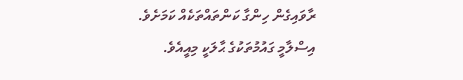ރާވައިގެން ހިންގާ ކަންތައްތަކެއް ކަމަށެވެ.
އިސްލާމީ ގައުމުތަކުގެ ޙާލަކީ މިއީއެވެ.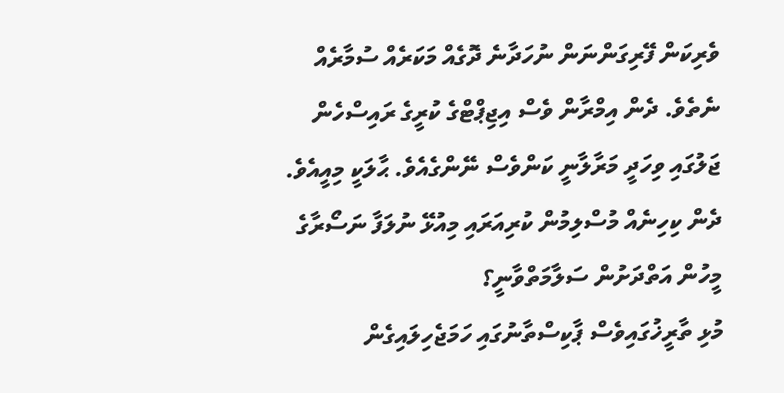ވެރިކަން ފޭރިގަންނަން ނުހަދާނެ ދޮގެއް މަކަރެއް ސުމާރެއް ނެތެވެ. ދެން އިމްރާން ވެސް އިޖިޕްޓްގެ ކުރީގެ ރައިސްހެން ޖަލުގައި ވިހަދީ މަރާލާނީ ކަންވެސް ނޭންގެއެވެ. ޙާލަކީ މިއީއެވެ. ދެން ކިހިނެއް މުސްލިމުން ކުރިއަރައި މިއުޅޭ ނުލަފާ ނަސޯރާގެ މީހުން އަތްދަށުން ސަލާމަތްވާނީ؟
މުޅި ތާރީޚުގައިވެސް ޕާކިސްތާނުގައި ހަމަޖެހިލައިގެން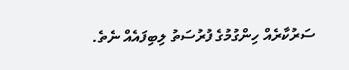ސަރުކާރެއް ހިންގުމުގެ ފުރުސަތު ލިބިފައެއް ނެތެ.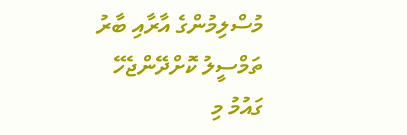މުސްލިމުންގެ އާރާއި ބާރު ތަމްސީލު ކޮށްދޭންޖެހޭ ގައުމު މި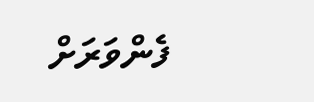ފެންވަރަށް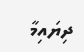ދިޔައިމާ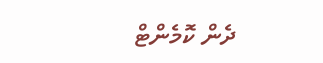ދެން ކޮމެންޓް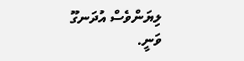ލިޔަންވެސް އުދަނގޫ ވަނީ.